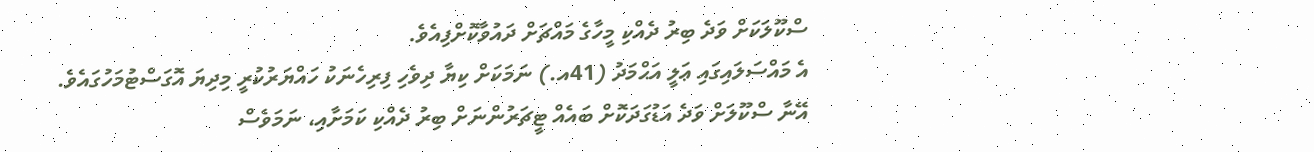ސްކޫލަކަށް ވަދެ ބިރު ދެއްކި މީހާގެ މައްޗަށް ދައުވާކޮށްފިއެވެ.
އެ މައްސަލައިގައި ޢަލީ އަޙްމަދު (41އ.) ނަމަކަށް ކިޔާ ދިވެހި ފިރިހެނަކު ހައްޔަރުކުރީ މިދިޔަ އޮގަސްޓުމަހުގައެވެ.
އޭނާ ސްކޫލަށް ވަދެ އަޑުގަދަކޮށް ބައެއް ޓީޗަރުންނަށް ބިރު ދެއްކި ކަމަށާއި، ނަމަވެސް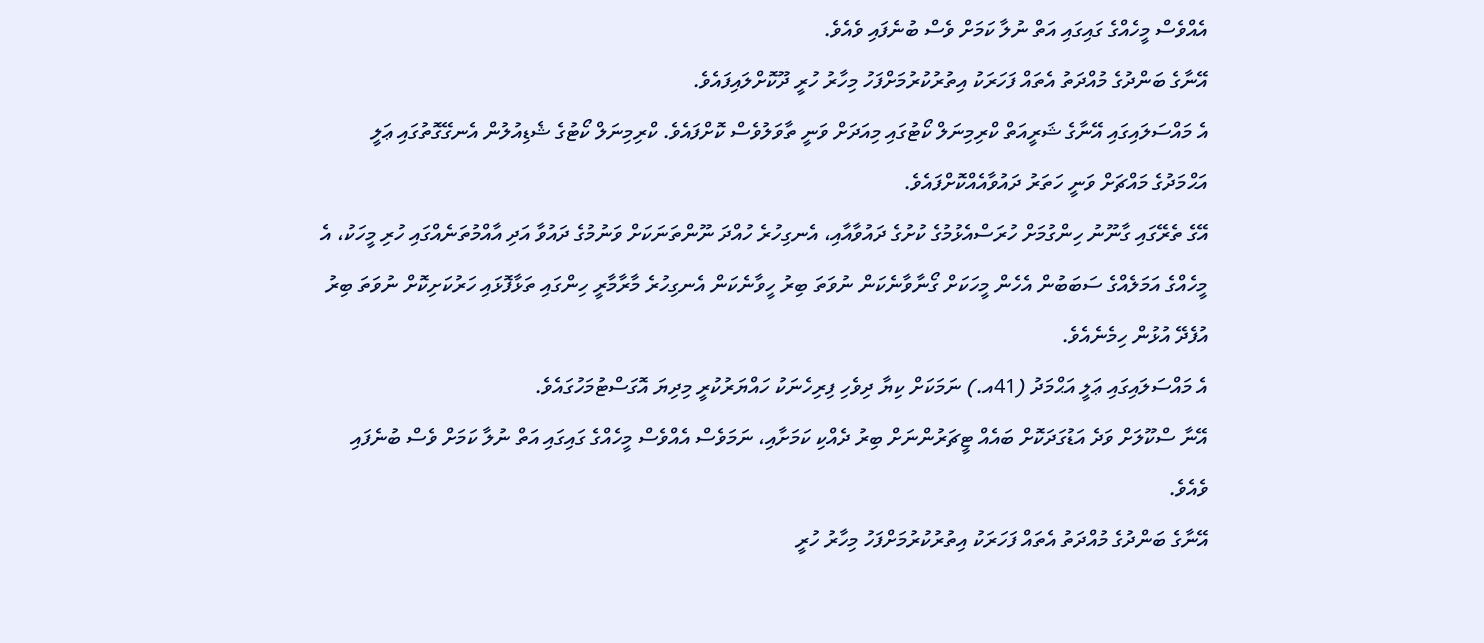އެއްވެސް މީހެއްގެ ގައިގައި އަތް ނުލާ ކަމަށް ވެސް ބުނެފައި ވެއެވެ.
އޭނާގެ ބަންދުގެ މުއްދަތު އެތައް ފަހަރަކު އިތުރުކުރުމަށްފަހު މިހާރު ހުރީ ދޫކޮށްލައިފައެވެ.
އެ މައްސަލައިގައި އޭނާގެ ޝަރީއަތް ކްރިމިނަލް ކޯޓުގައި މިއަދަށް ވަނީ ތާވަލުވެސް ކޮށްފައެވެ. ކްރިމިނަލް ކޯޓުގެ ޝެޑިއުލުން އެނގޭގޮތުގައި ޢަލީ އަޙްމަދުގެ މައްޗަށް ވަނީ ހަތަރު ދައުވާއެއްކޮށްފައެވެ.
އޭގެ ތެރޭގައި ގާނޫނު ހިންގުމަށް ހުރަސްއެޅުމުގެ ކުށުގެ ދައުވާއާއި، އެނގިހުރެ ހުއްދަ ނޫންތަނަކަށް ވަނުމުގެ ދައުވާ އަދި އާއްމުތަނެއްގައި ހުރި މީހަކު، އެ މީހެއްގެ އަމަލެއްގެ ސަބަބުން އެހެން މީހަކަށް ގޯނާވާނެކަން ނުވަތަ ބިރު ހީވާނެކަން އެނގިހުރެ މާރާމާރީ ހިންގައި ތަޅާފޮޅައި ހަރުކަށިކޮށް ނުވަތަ ބިރު އުފެދޭ އުޅުން ހިމެނެއެވެ.
އެ މައްސަލައިގައި ޢަލީ އަޙްމަދު (41އ.) ނަމަކަށް ކިޔާ ދިވެހި ފިރިހެނަކު ހައްޔަރުކުރީ މިދިޔަ އޮގަސްޓުމަހުގައެވެ.
އޭނާ ސްކޫލަށް ވަދެ އަޑުގަދަކޮށް ބައެއް ޓީޗަރުންނަށް ބިރު ދެއްކި ކަމަށާއި، ނަމަވެސް އެއްވެސް މީހެއްގެ ގައިގައި އަތް ނުލާ ކަމަށް ވެސް ބުނެފައި ވެއެވެ.
އޭނާގެ ބަންދުގެ މުއްދަތު އެތައް ފަހަރަކު އިތުރުކުރުމަށްފަހު މިހާރު ހުރީ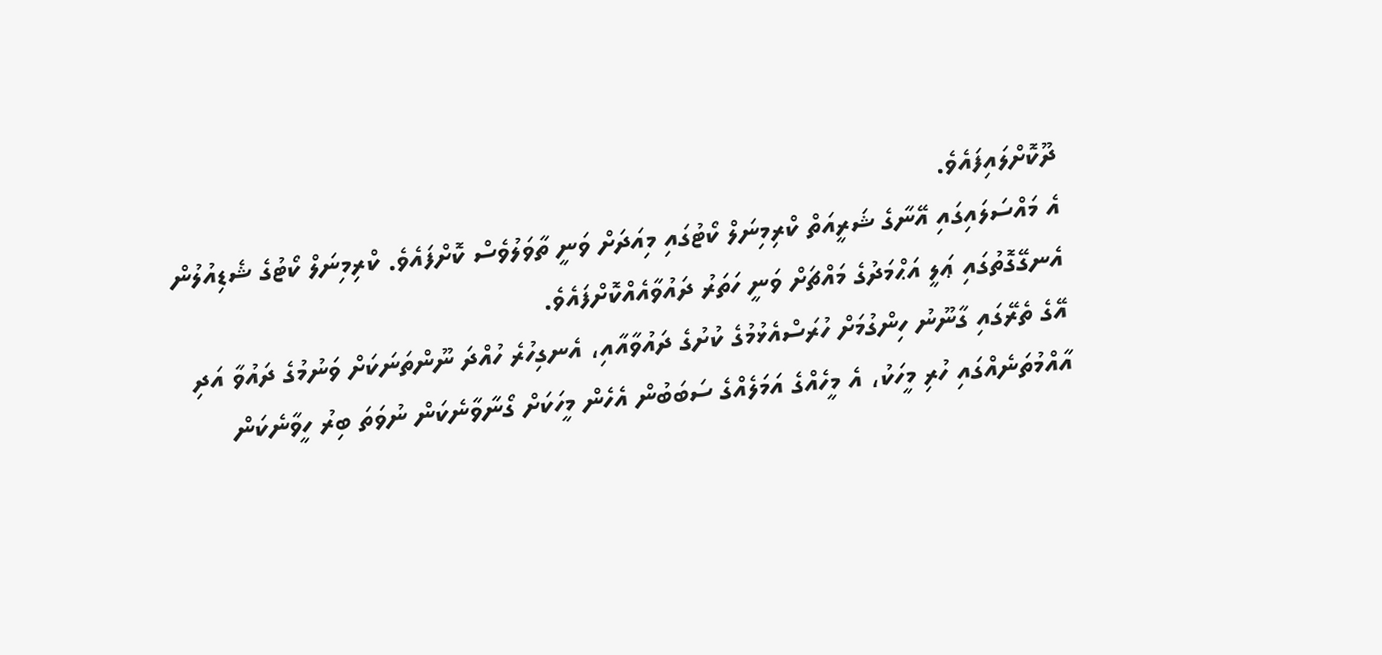ދޫކޮށްލައިފައެވެ.
އެ މައްސަލައިގައި އޭނާގެ ޝަރީއަތް ކްރިމިނަލް ކޯޓުގައި މިއަދަށް ވަނީ ތާވަލުވެސް ކޮށްފައެވެ. ކްރިމިނަލް ކޯޓުގެ ޝެޑިއުލުން އެނގޭގޮތުގައި ޢަލީ އަޙްމަދުގެ މައްޗަށް ވަނީ ހަތަރު ދައުވާއެއްކޮށްފައެވެ.
އޭގެ ތެރޭގައި ގާނޫނު ހިންގުމަށް ހުރަސްއެޅުމުގެ ކުށުގެ ދައުވާއާއި، އެނގިހުރެ ހުއްދަ ނޫންތަނަކަށް ވަނުމުގެ ދައުވާ އަދި އާއްމުތަނެއްގައި ހުރި މީހަކު، އެ މީހެއްގެ އަމަލެއްގެ ސަބަބުން އެހެން މީހަކަށް ގޯނާވާނެކަން ނުވަތަ ބިރު ހީވާނެކަން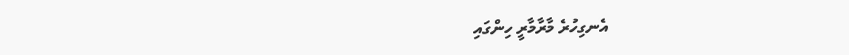އެނގިހުރެ މާރާމާރީ ހިންގައި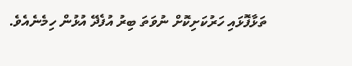ތަޅާފޮޅައި ހަރުކަށިކޮށް ނުވަތަ ބިރު އުފެދޭ އުޅުން ހިމެނެއެވެ.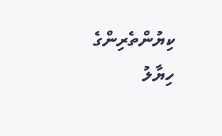ކިޔުންތެރިންގެ ހިޔާލު